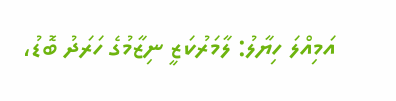އަމިއްލަ ހިޔާލު: ލާމަރުކަޒީ ނިޒާމުގެ ހަރަދު ބޮޑު،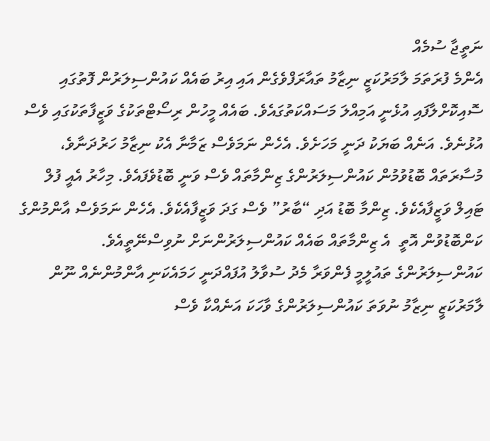ނަތީޖާ ސުމެއް
އެންމެ ފުރަތަމަ ލާމަރުކަޒީ ނިޒާމު ތައާރަފްވެގެން އައި އިރު ބައެއް ކައުންސިލަރުން ފޮތުގައި ސޮއިކޮށްލާފައި އުޅެނީ އަމިއްލަ މަސައްކަތުގައެވެ. ބައެއް މީހުން ރިސޯޓްތަކުގެ ވަޒީފާތަކުގައި ވެސް އުޅުނެވެ. އަނެއް ބަޔަކު ދަނީ މަހަށެވެ. އެހެން ނަމަވެސް ޒަމާނާ އެކު ނިޒާމު ހަރުދަނާވެ، މުސާރަތައް ބޮޑުވުމުން ކައުންސިލަރުންގެ ޒިންމާތައް ވެސް ވަނީ ބޮޑުވެފައެވެ. މިހާރު އެއީ ފުލް ޓައިލް ވަޒީފާއެކެވެ. ޒިންމާ ބޮޑު އަދި “ބާރު” ވެސް ގަދަ ވަޒީފާއެކެވެ. އެހެން ނަމަވެސް އާންމުންގެ ކަންބޮޑުވުން އޮތީ  އެ ޒިންމާތައް ބައެއް ކައުންސިލަރުންނަށް ނުވިސްނޭތީއެވެ.
ކައުންސިލަރުންގެ ތައުލީމީ ފެންވަރާ މެދު ސުވާލު އުފައްދަނީ ހަމައެކަނި އާންމުންނެއް ނޫން
ލާމަރުކަޒީ ނިޒާމު ނުވަތަ ކައުންސިލަރުންގެ ވާހަކަ އަނެއްކާ ވެސް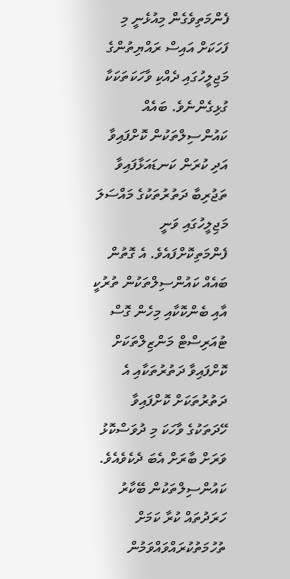ފެންމަތިވެގެން މިއުޅެނީ މި ފަހަކަށް އައިސް ރައްޔިތުންގެ މަޖިލީހުގައި ދެއްކި ވާހަކަތަކަކާ ގުޅިގެންނެވެ. ބައެއް ކައުންސިލްތަކުން ކޮށްފައިވާ އަދި ކުރަން ކަނޑައަޅާފައިވާ ތަޖުރިބާ ދަތުރުތަކުގެ މައްސަލަ މަޖިލީހުގައި ވަނީ ފެންމަތިކޮށްފައެވެ. އެ ގޮތުން ބައެއް ކައުންސިލްތަކުން ތުރުކީ އާއި ބެންކޮކާއި މިހެން ގޮސް ޓުއަރިސްޓް މަންޒިލްތަކަށް ކޮށްފައިވާ ދަތުރުތަކާއި އެ ދަތުރުތަކަށް ކޮށްފައިވާ ހޭދަތަކުގެ ވާހަކަ މި ދުވަސްކޮޅު ވަރަށް ބާރަށް އެބަ ދެކެވެއެވެ.
ކައުންސިލްތަކުން ބޭކާރު ހަރަދުތައް ކުރާ ކަމަށް ތުހުމަތުކުރައްވައްވަމުން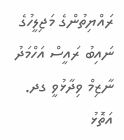ރައްޔިތުންގެ މަޖިލީހުގެ ނައިބު ރައީސް އަހްމަދު ނާޒިމް ވިދާޅުވީ ގދ. އަތޮޅު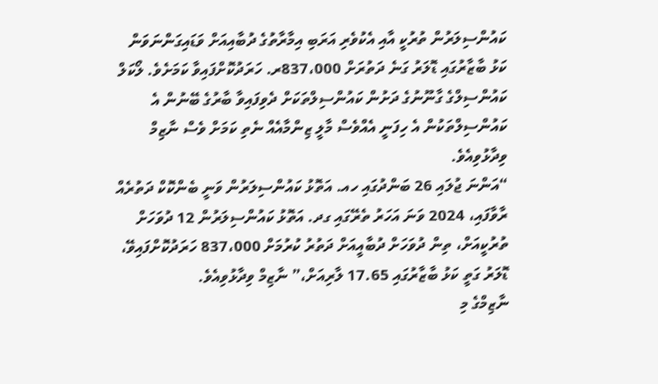ކައުންސިލަރުން ތުރުކީ އާއި އެކުވެރި އަރަބި އިމާރާތުގެ ދުބާއިއަށް ވަޑައިގަންނަވަން ކަޅު ބާޒާރުގައި ޑޮލަރު ގަނެ ދަތުރަށް 837،000ރ. ހަރަދުކޮށްފައިވާ ކަމަށެވެ. ލޯކަލް ކައުންސިލްގެ ގާނޫނުގެ ދަށުން ކައުންސިލްތަކަށް ދެވިފައިވާ ބާރުގެ ބޭނުން އެ ކައުންސިލްތަކުން އެ ހިފަނީ އެއްވެސް މާލީ ޒިންމާއެއް ނެތި ކަމަށް ވެސް ނާޒިމް ވިދާޅުވިއެވެ.
“އަންނަ ޖުލައި 26 ބަންދުގައި ހއ. އަތޮޅު ކައުންސިލަރުން ވަނީ ބެންކޮކް ދަތުރެއް ރާވާފައި، 2024 ވަނަ އަހަރު ތެރޭގައި ގދ. އަތޮޅު ކައުންސިލަރުން 12 ދުވަހަށް ތުރުކީއަށް، ތިން ދުވަހަށް ދުބާއީއަށް ދަތުރު ކުރުމަށް 837،000 ހަރަދުކޮށްފައިވޭ، ޑޮލަރު ގަތީ ކަޅު ބާޒާރުގައި 17.65 ލާރިއަށް،” ނާޒިމް ވިދާޅުވިއެވެ.
ނާޒިމްގެ މި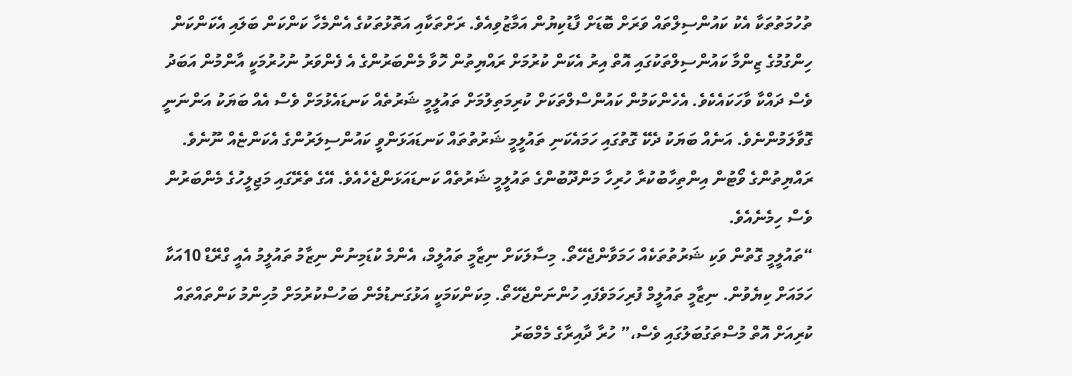ތުހުމަތުތަކާ އެކު ކައުންސިލްތައް ވަރަށް ބޮޑަށް ފާޑުކިޔުން އަމާޒުވިއެވެ. ރަށްތަކާއި އަތޮޅުތަކުގެ އެންމެހާ ކަންކަން ބަލައި އެކަންކަން ހިންގުމުގެ ޒިންމާ ކައުންސިލްތަކުގައި އޮތް އިރު އެކަން ކުރުމަށް ރައްޔިތުން ހޮވާ މެންބަރުންގެ އެ ފެންވަރު ނުހުރުމަކީ އާންމުން އަބަދު ވެސް ދައްކާ ވާހަކައެކެވެ. އެހެންކަމުން ކައުންސްލްތަކަށް ކުރިމަތިލުމަށް ތައުލީމީ ޝަރުތެއް ކަނޑައެޅުމަށް ވެސް އެއް ބަޔަކު އަންނަނީ ގޮވާލަމުންނެވެ. އަނެއް ބަޔަކު ދެކޭ ގޮތުގައި ހަމައެކަނި ތައުލީމީ ޝަރުތުތައް ކަނޑައަޅަންވީ ކައުންސިލަރުންގެ އެކަންޏެއް ނޫނެވެ. ރައްޔިތުންގެ ވޯޓުން އިންތިހާބުކުރާ ހުރިހާ މަންދޫބުންގެ ތައުލީމީ ޝަރުތެއް ކަނޑައަޅަންޖެހެއެވެ. އޭގެ ތެރޭގައި މަޖިލީހުގެ މެންބަރުން ވެސް ހިމެނެއެވެ.
“ތައުލީމީ ގޮތުން ވަކި ޝަރުތުތަކެއް ހަމަވާންޖެހޭތޯ. މިސާލަކަށް ނިޒާމީ ތައުލީމް، އެންމެ ކުޑަމިނުން ނިޒާމު ތައުލީމު އެއީ ގްރޭޑް 10އަކާ ހަމައަށް ކިޔެވުން. ނިޒާމީ ތައުލީމް ފުރިހަމަވެފައި ހުންނަންޖެހޭތޯ. މިކަންކަމަކީ އަޅުގަނޑުމެން ބަހުސްކުރުމަށް މުހިންމު ކަންތައްތައް ކުރިއަށް އޮތް މުސްތަގުބަލުގައި ވެސް،” ހުރާ ދާއިރާގެ މެމްބަރު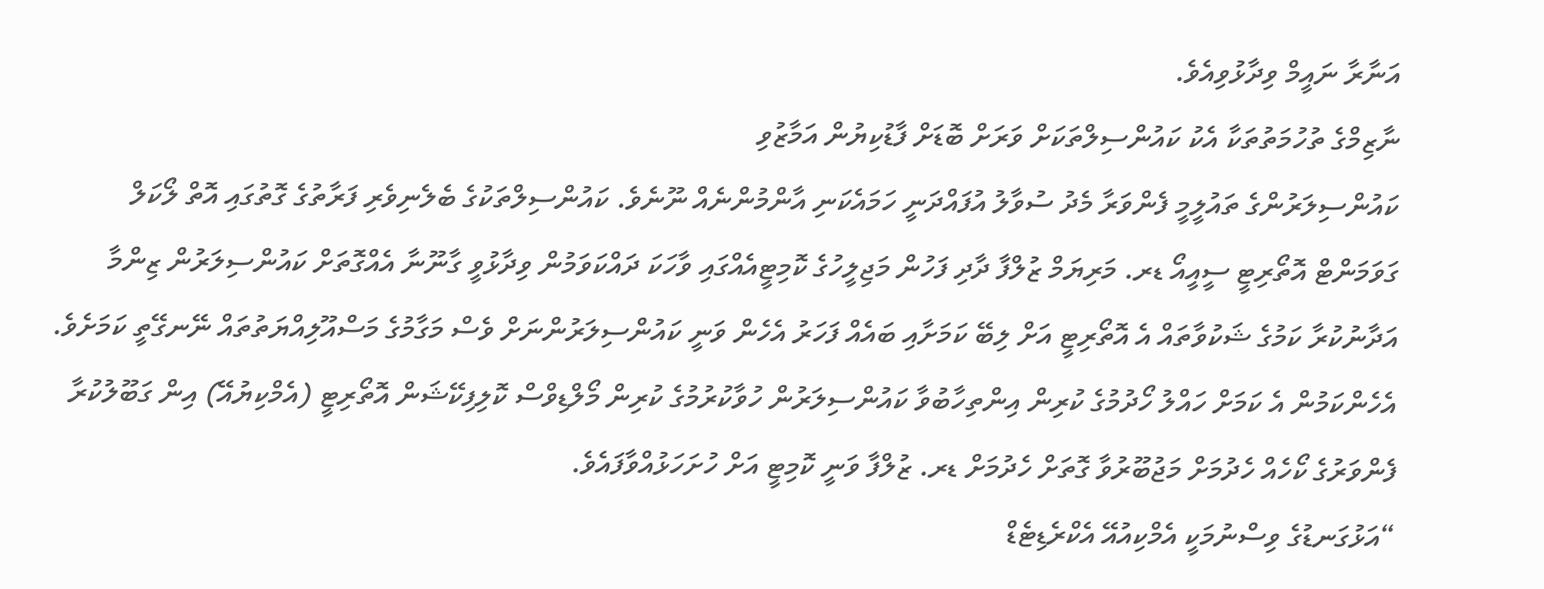އަނާރާ ނައީމް ވިދާޅުވިއެވެ.
ނާޒިމްގެ ތުހުމަތުތަކާ އެކު ކައުންސިލްތަކަށް ވަރަށް ބޮޑަށް ފާޑުކިޔުން އަމާޒުވި
ކައުންސިލަރުންގެ ތައުލީމީ ފެންވަރާ މެދު ސުވާލު އުފައްދަނީ ހަމައެކަނި އާންމުންނެއް ނޫނެވެ. ކައުންސިލްތަކުގެ ބެލެނިވެރި ފަރާތުގެ ގޮތުގައި އޮތް ލޯކަލް ގަވަމަންޓް އޮތޯރިޓީ ސީއީއޯ ޑރ. މަރިޔަމް ޒުލްފާ ދާދި ފަހުން މަޖިލީހުގެ ކޮމިޓީއެއްގައި ވާހަކަ ދައްކަވަމުން ވިދާޅުވީ ގާނޫނާ އެއްގޮތަށް ކައުންސިލަރުން ޒިންމާ އަދާނުކުރާ ކަމުގެ ޝަކުވާތައް އެ އޮތޯރިޓީ އަށް ލިބޭ ކަމަށާއި ބައެއް ފަހަރު އެހެން ވަނީ ކައުންސިލަރުންނަށް ވެސް މަގާމުގެ މަސްއޫލިއްޔަތުތައް ނޭނގޭތީ ކަމަށެވެ. އެހެންކަމުން އެ ކަމަށް ހައްލު ހޯދުމުގެ ކުރިން އިންތިހާބުވާ ކައުންސިލަރުން ހުވާކުރުމުގެ ކުރިން މޯލްޑިވްސް ކޮލިފިކޭޝަން އޮތޯރިޓީ (އެމްކިޔުއޭ) އިން ގަބޫލުކުރާ ފެންވަރުގެ ކޯހެއް ހެދުމަށް މަޖުބޫރުވާ ގޮތަށް ހެދުމަށް ޑރ. ޒުލްފާ ވަނީ ކޮމިޓީ އަށް ހުށަހަޅުއްވާފައެވެ.
“އަޅުގަނޑުގެ ވިސްނުމަކީ އެމްކިއުއޭ އެކްރެޑިޓެޑް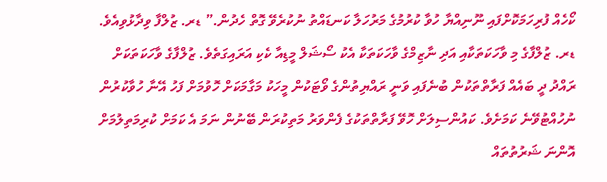ކޯހެއް ފުރިހަމަކޮށްފައި ނޫނިއްޔާ ހުވާ ކުރުމުގެ މަރުހަލާ ކަނޑައްތު ނުކުރެވޭ ގޮތް ހެދުން.” ޑރ. ޒުލްފާ ވިދާޅުވިއެވެ. ޑރ. ޒުލްފާގެ މި ވާހަކަތަކާއި އަދި ނާޒިމްގެ ވާހަކަތަކާ އެކު ސޯޝަލް މީޑިއާ ކެކި އަރައިގަތެވެ. ޒުލްފާގެ ވާހަކަތަކަށް ރައްދު ދީ ބައެއް ފަރާތްތަކުން ބުނެފައި ވަނީ ރައްޔިތުންގެ ވޯޓަކުން މީހަކު މަގާމަކަށް ހޮވުމަށް ފަހު އޭނާ ހުވާކުރުން ނުހުއްޓުވޭނެ ކަމަށެވެ. ކައުންސިލަށް ހޮވޭ ފަރާތްތަކުގެ ފެންވަރު މަތިކުރަން ބޭނުން ނަމަ އެ ކަމަށް ކުރިމަތިލުމަށް އޮންނަ ޝަރުތުތައް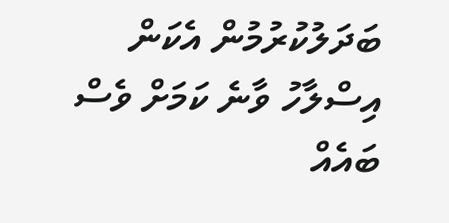ބަދަލުކުރުމުން އެކަން އިސްލާހު ވާނެ ކަމަށް ވެސް ބައެއް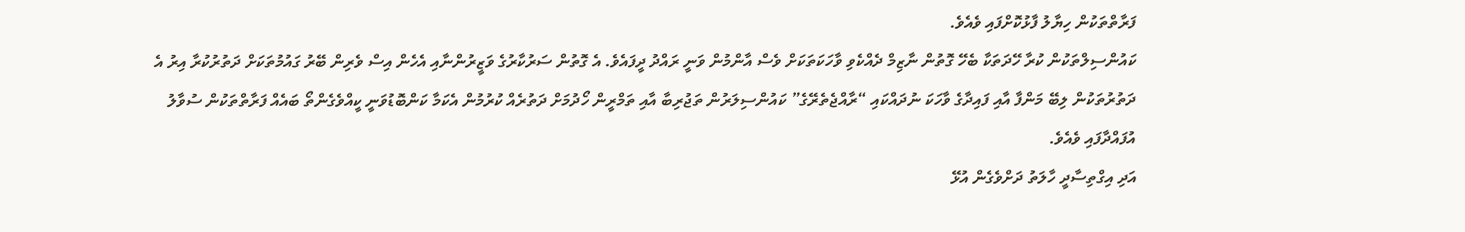ފަރާތްތަކުން ހިޔާލު ފާޅުކޮށްފައި ވެއެވެ.
ކައުންސިލްތަކުން ކުރާ ހޭދަތަކާ ބެހޭ ގޮތުން ނާޒިމް ދެއްކެވި ވާހަކަތަކަށް ވެސް އާންމުން ވަނީ ރައްދު ދީފައެވެ. އެ ގޮތުން ސަރުކާރުގެ ވަޒީރުންނާއި އެހެން އިސް ވެރިން ބޭރު ގައުމުތަކަށް ދަތުރުކުރާ އިރު އެ ދަތުރުތަކުން ލިބޭ މަންފާ އާއި ފައިދާގެ ވާހަކަ ނުދައްކައި “ރާއްޖެތެރޭގެ” ކައުންސިލަރުން ތަޖުރިބާ އާއި ތަމްރީން ހޯދުމަށް ދަތުރެއް ކުރުމުން އެކަމާ ކަންބޮޑުވަނީ ކީއްވެގެންތޯ ބައެއް ފަރާތްތަކުން ސުވާލު އުފައްދާފައި ވެއެވެ.
އަދި އިގްތިސާދީ ހާލަތު ދަށްވެގެން އުޅޭ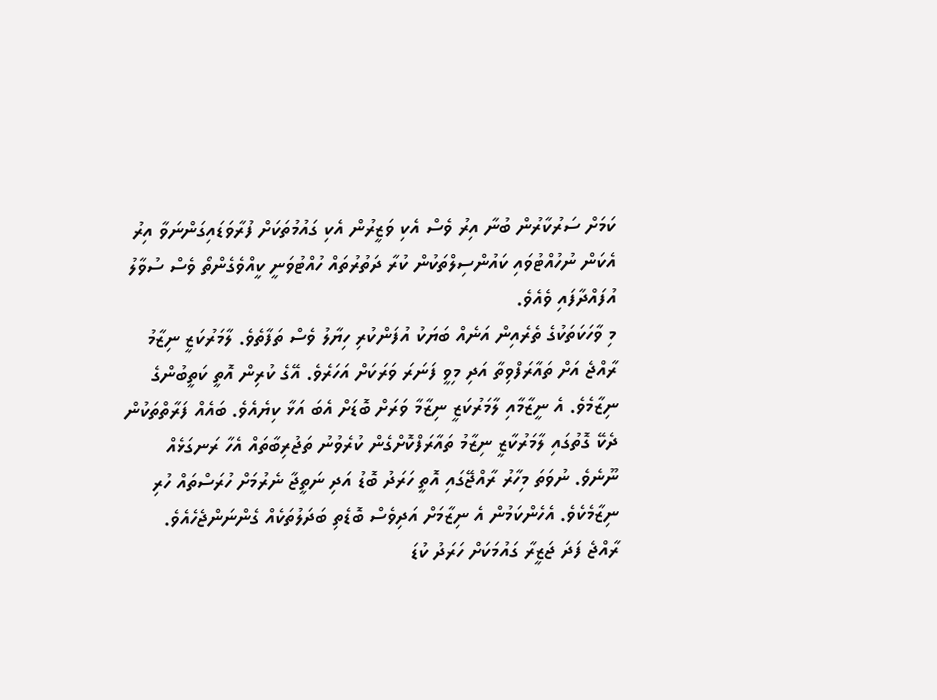ކަމަށް ސަރުކާރުން ބުނާ އިރު ވެސް އެކި ވަޒީރުން އެކި ގައުމުތަކަށް ފުރާވަޑައިގަންނަވާ އިރު އެކަން ނުހުއްޓުވައި ކައުންސިލްތަކުން ކުރާ ދަތުރުތައް ހުއްޓުވަނީ ކީއްވެގެންތޯ ވެސް ސުވާލު އުފައްދާފައި ވެއެވެ.
މި ވާހަކަތަކުގެ ތެރެއިން އަނެއް ބަޔަކު އުފަންކުރި ހިޔާލު ވެސް ތަފާތެވެ. ލާމަރުކަޒީ ނިޒާމު ރާއްޖެ އަށް ތައާރަފްވިތާ އަދި މިވީ ފަނަރަ ވަރަކަށް އަހަރެވެ. އޭގެ ކުރިން އޮތީ ކަތީބުންގެ ނިޒާމެވެ. އެ ނީޒާމާއި ލާމަރުކަޒީ ނިޒާމާ ވަރަށް ބޮޑަށް އެބަ އަޅާ ކިޔެއެވެ. ބައެއް ފަރާތްތަކުން ދެކޭ ގޮތުގައި ލާމަރުކާޒީ ނިޒާމު ތައާރަފްކޮށްގެން ކުރެވުނު ތަޖުރިބާތައް އެހާ ރަނގަޅެއް ނޫނެވެ. ނުވަތަ މިހާރު ރާއްޖޭގައި އޮތީ ހަރަދު ބޮޑު އަދި ނަތީޖާ ނެރުމަށް ހުރަސްތައް ހުރި ނިޒާމެކެވެ. އެހެންކަމުން އެ ނިޒާމަށް އަދިވެސް ބޮޑެތި ބަދަލުތަކެއް ގެންނަންޖެހެއެވެ.
ރާއްޖެ ފަދަ ޖަޒީރާ ގައުމަކަށް ހަރަދު ކުޑަ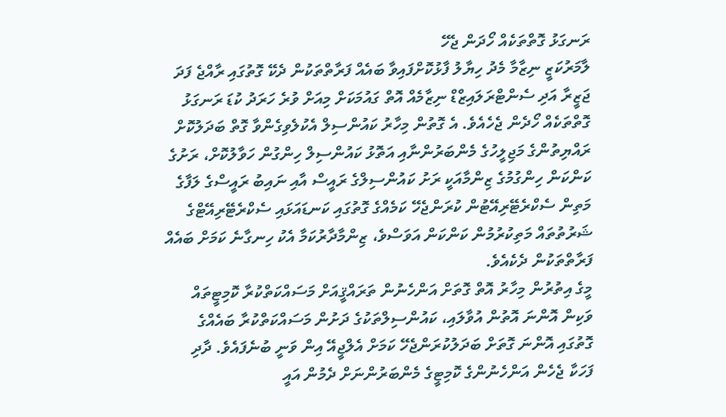ރަނގަޅު ގޮތްތަކެއް ހޯދަން ޖެހޭ
ލާމަރުކަޒީ ނިޒާމާ މެދު ހިޔާލު ފާޅުކޮށްފައިވާ ބައެއް ފަރާތްތަކުން ދެކޭ ގޮތުގައި ރާއްޖެ ފަދަ ޖަޒީރާ އަދި ސެންޓްރަލައިޒްޑް ނިޒާމެއް އޮތް ގައުމަކަށް މިއަށް ވުރެ ހަރަދު ކުޑަ ރަނގަޅު ގޮތްތަކެއް ހޯދެން ޖެހެއެވެ. އެ ގޮތުން މިހާރު ކައުންސިލް އެކުލެވިގެންވާ ގޮތް ބަދަލުކޮށް ރައްޔިތުންގެ މަޖިލީހުގެ މެންބަރުންނާއި އަތޮޅު ކައުންސިލް ހިންގުން ހަވާލުކޮށް، ރަށުގެ ކަންކަން ހިންގުމުގެ ޒިންމާއަކީ ރަށު ކައުންސިލްގެ ރައީސް އާއި ނައިބު ރައީސްގެ ލަފާގެ މަތިން ސެކްރެޓޭރިއޭޓުން ކުރަންޖެހޭ ކަމެއްގެ ގޮތުގައި ކަނޑައަޅައި ސެކްރެޓޭރިއޭޓްގެ ޝަރުތުތައް މަތިކުރުމުން ކަންކަން އަވަސްވެ، ޒިންމާދާރުކަމާ އެކު ހިނގާނެ ކަމަށް ބައެއް ފަރާތްތަކުން ދެކެއެވެ.
މީގެ އިތުރުން މިހާރު އޮތް ގޮތަށް އަންހެނުން ތަރައްޤީއަށް މަސައްކަތްކުރާ ކޮމިޓީތައް ވަކިން އޮންނަ އޮތުން އުވާލައި، ކައުންސިލްތަކުގެ ދަށުން މަސައްކަތްކުރާ ބައެއްގެ ގޮތުގައި އޮންނަ ގޮތަށް ބަދަލުކުރަންޖެހޭ ކަމަށް އެލްޖީއޭ އިން ވަނީ ބުނެފައެވެ. ދާދި ފަހަކާ ޖެހެން އަންހެނުންގެ ކޮމިޓީގެ މެންބަރުންނަށް ދެމުން އައީ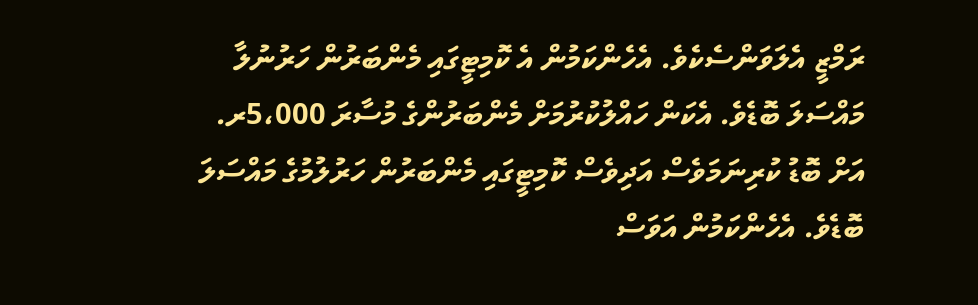ރަމްޒީ އެލަވަންސެކެވެ. އެހެންކަމުން އެ ކޮމިޓީގައި މެންބަރުން ހަރުނުލާ މައްސަލަ ބޮޑެވެ. އެކަން ހައްލުކުރުމަށް މެންބަރުންގެ މުސާރަ 5،000ރ. އަށް ބޮޑު ކުރިނަމަވެސް އަދިވެސް ކޮމިޓީގައި މެންބަރުން ހަރުލުމުގެ މައްސަލަ ބޮޑެވެ. އެހެންކަމުން އަވަސް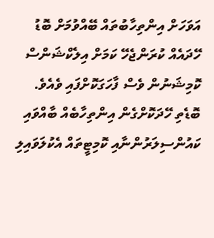އަވަހަށް އިންތިހާބުތައް ބޭއްވުމަށް ބޮޑު ހޭދައެއް ކުރަންޖެހޭ ކަމަށް އިލެކްޝަންސް ކޮމިޝަނުން ވެސް ފާހަގަކޮށްފައި ވެއެވެ.
ބޮޑެތި ހޭދަކޮށްގެން އިންތިހާބެއް ބާއްވައި ކައުންސިލަރުންނާއި ކޮމިޓީތައް އެކުލަވައިލި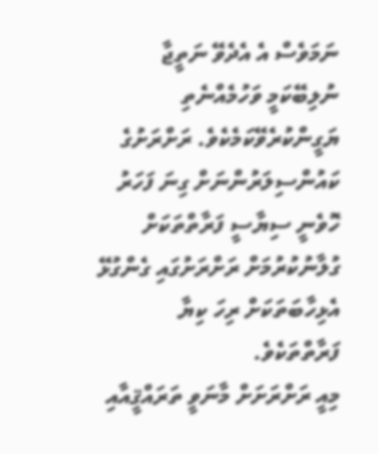ނަމަވެސް އެ އެދެވޭ ނަތީޖާ ނުލިބޭކަމީ ވަހުމެއްނެތި ޔަގީންކުރެވޭކަމެކެވެ. ރަށްރަށުގެ ކައުންސިލަރުންނަށް ގިނަ ފަހަރު ހޮވެނީ ސިޔާސީ ފަރާތްތަކަށް ގުލާނުކުރުމަށް ރަށްރަށުގައި ގެންގުޅޭ އެޅިހާބަތަކަށް ރިހަ ކިޔާ ފަރާތްތަކެވެ.
މިއީ ރަށްރަށަށް މާނަވީ ތަރައްޤީއާއި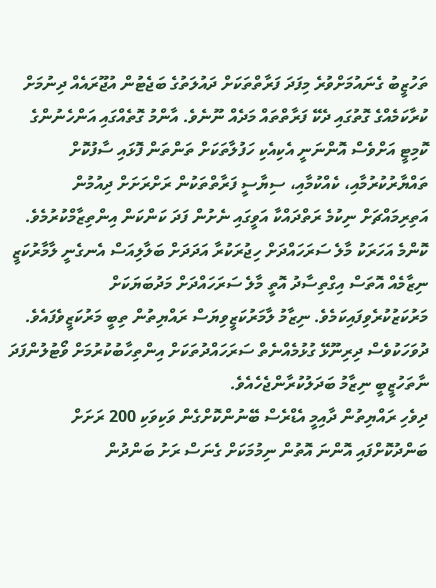ތަހުޒީބު ގެނައުމަށްވުރެ މިފަދަ ފަރާތްތަކަށް ދައުލަތުގެ ބަޖެޓުން އުޖޫރައެއް ދިނުމަށް ކުރާކަމެއްގެ ގޮތުގައި ދެކޭ ފަރާތްތައް މަދެއް ނޫނެވެ. އާންމު ގޮތެއްގައި އަންހެނުންގެ ކޮމިޓީ އަށްވެސް އޮންނަނީ އެކިއެކި ހަފުލާތަކަށް ތަންތަން ފޮޅައި ސާފުކޮށް ތައްޔާރުކުރުމާއި، ކެއްކުމާއި، ސިޔާސީ ފަރާތްތަކުން ރަށްރަށަށް ދިއުމުން އަތިރިމައްޗަށް ނިކުމެ ރަތްދައްކާ އަވީގައި ނެށުން ފަދަ ކަންކަން އިންތިޒާމްކުރުމެވެ.
ކޮންމެ އަހަރަކު މާލެ ސަރަހައްދަށް ހިޖުރަކުރާ އަދަދަށް ބަލާލިއަސް އެނގެނީ ލާމާރުކަޒީ ނިޒާމެއް އޮތަސް އިގްތިސާދު އޮތީ މާލެ ސަރަހައްދަށް މަދުބަޔަކަށް މަރުކަޒުކުރެވިފައިކަމެވެ. ނިޒާމު ލާމަރުކަޒީވިޔަސް ރައްޔިތުން ތިބީ މަރުކަޒީވެފައެވެ. ދުވަހަކުވެސް ދިރިނޫޅޭ ގުޅުމެއްނެތް ސަރަހައްދުތަކަށް އިންތިހާބުކުރުމަށް ވޯޓުލުންފަދަ ނާތަހުޒީބީ ނިޒާމު ބަދަލުކުރާންޖެހެއެވެ.
ދިވެހި ރައްޔިތުން ދާއިމީ އެޑްރެސް ބޭނުންކޮށްގެން ވަކިވަކި 200 ރަށަށް ބަންދުކޮށްފައި އޮންނަ އޮތުން ނިމުމަކަށް ގެނަސް ރަށު ބަންދުން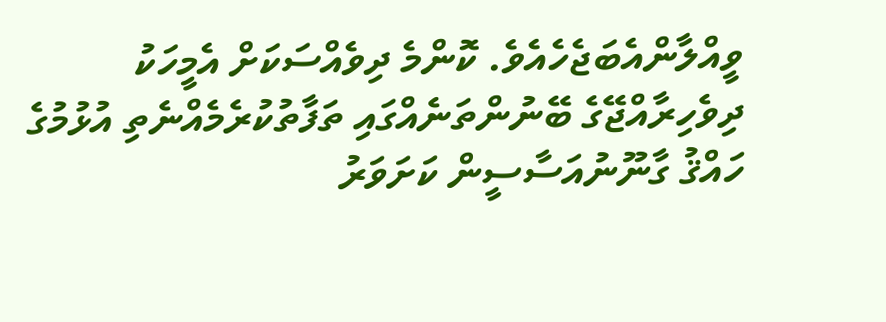ވީއްލާންއެބަޖެހެއެވެ. ކޮންމެ ދިވެއްސަކަށް އެމީހަކު ދިވެހިރާއްޖޭގެ ބޭނުންތަނެއްގައި ތަފާތުކުރެމެއްނެތި އުޅުމުގެ ހައްޤު ގާނޫނުއަސާސީން ކަށަވަރު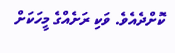ކޮށްދެއެވެ. ވަކި ރަށެއްގެ މީހަކަށް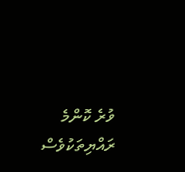ވުރެ ކޮންމެ ރައްޔިތަކުވެސް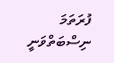ފުރަތަމަ ނިސްބަތްވަނީ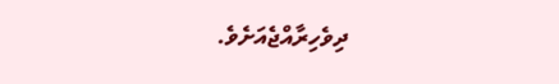ދިވެހިރާއްޖެއަށެވެ.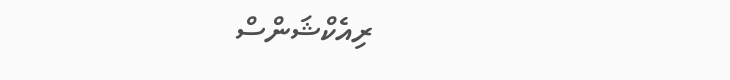ރިއެކްޝަންސް